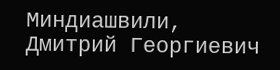Миндиашвили, Дмитрий Георгиевич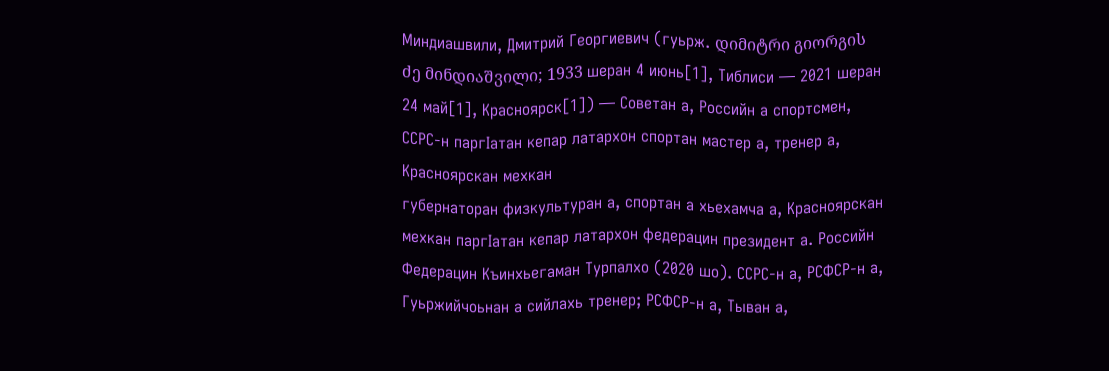Миндиашвили, Дмитрий Георгиевич (гуьрж. დიმიტრი გიორგის ძე მინდიაშვილი; 1933 шеран 4 июнь[1], Тиблиси — 2021 шеран 24 май[1], Красноярск[1]) — Советан а, Российн а спортсмен, ССРС-н паргӀатан кепар латархон спортан мастер а, тренер а, Красноярскан мехкан
губернаторан физкультуран а, спортан а хьехамча а, Красноярскан мехкан паргӀатан кепар латархон федерацин президент а. Российн Федерацин Къинхьегаман Турпалхо (2020 шо). ССРС-н а, РСФСР-н а, Гуьржийчоьнан а сийлахь тренер; РСФСР-н а, Тыван а,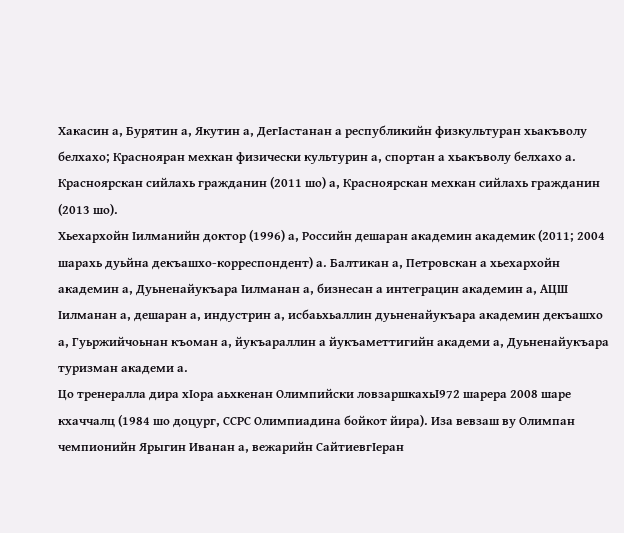Хакасин а, Бурятин а, Якутин а, ДегӀастанан а республикийн физкультуран хьакъволу белхахо; Краснояран мехкан физически культурин а, спортан а хьакъволу белхахо а. Красноярскан сийлахь гражданин (2011 шо) а, Красноярскан мехкан сийлахь гражданин (2013 шо).
Хьехархойн Ӏилманийн доктор (1996) а, Российн дешаран академин академик (2011; 2004 шарахь дуьйна декъашхо-корреспондент) а. Балтикан а, Петровскан а хьехархойн академин а, Дуьненайукъара Ӏилманан а, бизнесан а интеграцин академин а, АЦШ Ӏилманан а, дешаран а, индустрин а, исбаьхьаллин дуьненайукъара академин декъашхо а, Гуьржийчоьнан къоман а, йукъараллин а йукъаметтигийн академи а, Дуьненайукъара туризман академи а.
Цо тренералла дира хӀора аьхкенан Олимпийски ловзаршкахьӀ972 шарера 2008 шаре кхаччалц (1984 шо доцург, ССРС Олимпиадина бойкот йира). Иза вевзаш ву Олимпан чемпионийн Ярыгин Иванан а, вежарийн СайтиевгӀеран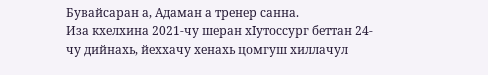Бувайсаран а, Адаман а тренер санна.
Иза кхелхина 2021-чу шеран хӀутоссург беттан 24-чу дийнахь, йеххачу хенахь цомгуш хиллачул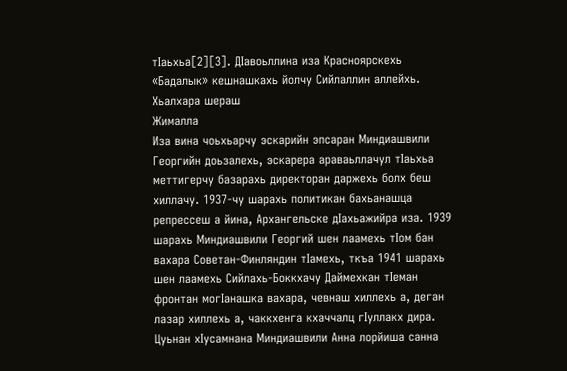тӀаьхьа[2][3]. ДӀавоьллина иза Красноярскехь «Бадалык» кешнашкахь йолчу Сийлаллин аллейхь.
Хьалхара шераш
Жималла
Иза вина чоьхьарчу эскарийн эпсаран Миндиашвили Георгийн доьзалехь, эскарера араваьллачул тӀаьхьа меттигерчу базарахь директоран даржехь болх беш хиллачу. 1937-чу шарахь политикан бахьанашца репрессеш а йина, Архангельске дӀахьажийра иза. 1939 шарахь Миндиашвили Георгий шен лаамехь тӀом бан вахара Советан-Финляндин тӀамехь, ткъа 1941 шарахь шен лаамехь Сийлахь-Боккхачу Даймехкан тӀеман фронтан могӀанашка вахара, чевнаш хиллехь а, деган лазар хиллехь а, чаккхенга кхаччалц гӀуллакх дира. Цуьнан хӀусамнана Миндиашвили Анна лорйиша санна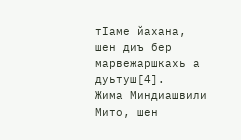тӀаме йахана, шен диъ бер марвежаршкахь а дуьтуш[4].
Жима Миндиашвили Мито, шен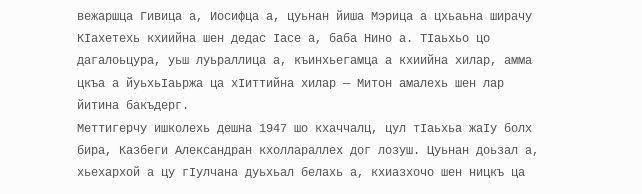вежаршца Гивица а, Иосифца а, цуьнан йиша Мэрица а цхьаьна ширачу КӀахетехь кхиийна шен дедас Ӏасе а, баба Нино а. ТӀаьхьо цо дагалоьцура, уьш луьраллица а, къинхьегамца а кхиийна хилар, амма цкъа а йуьхьӀаьржа ца хӀиттийна хилар — Митон амалехь шен лар йитина бакъдерг.
Меттигерчу ишколехь дешна 1947 шо кхаччалц, цул тӀаьхьа жаӀу болх бира, Казбеги Александран кхоллараллех дог лозуш. Цуьнан доьзал а, хьехархой а цу гӀулчана дуьхьал белахь а, кхиазхочо шен ницкъ ца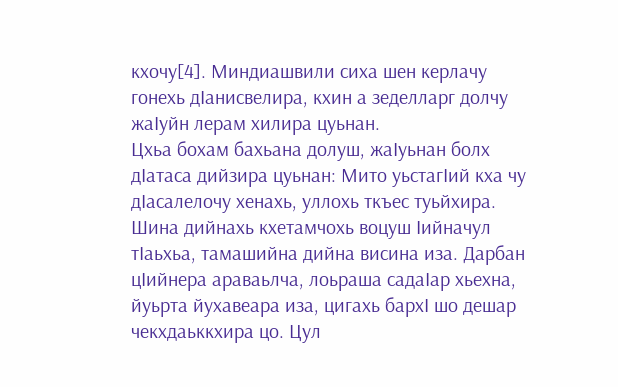кхочу[4]. Миндиашвили сиха шен керлачу гонехь дӀанисвелира, кхин а зеделларг долчу жаӀуйн лерам хилира цуьнан.
Цхьа бохам бахьана долуш, жаӀуьнан болх дӀатаса дийзира цуьнан: Мито уьстагӀий кха чу дӀасалелочу хенахь, уллохь ткъес туьйхира. Шина дийнахь кхетамчохь воцуш Ӏийначул тӀаьхьа, тамашийна дийна висина иза. Дарбан цӀийнера араваьлча, лоьраша садаӀар хьехна, йуьрта йухавеара иза, цигахь бархӀ шо дешар чекхдаьккхира цо. Цул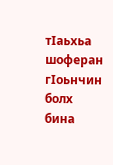тӀаьхьа шоферан гӀоьнчин болх бина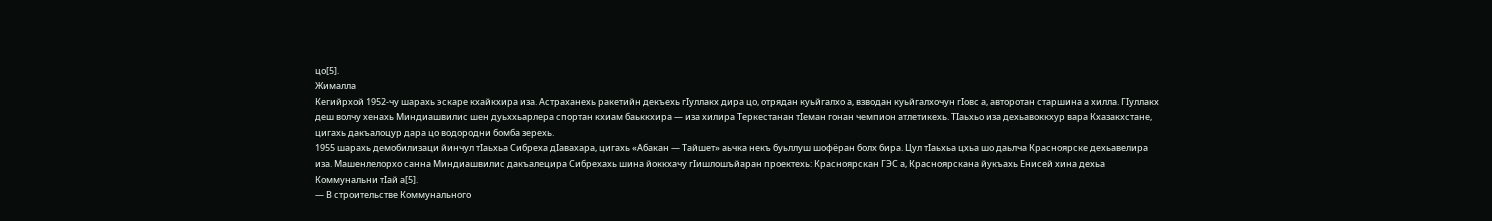цо[5].
Жималла
Кегийрхой 1952-чу шарахь эскаре кхайкхира иза. Астраханехь ракетийн декъехь гӀуллакх дира цо, отрядан куьйгалхо а, взводан куьйгалхочун гӀовс а, авторотан старшина а хилла. ГӀуллакх деш волчу хенахь Миндиашвилис шен дуьххьарлера спортан кхиам баьккхира — иза хилира Теркестанан тӀеман гонан чемпион атлетикехь. ТӀаьхьо иза дехьавоккхур вара Кхазакхстане, цигахь дакъалоцур дара цо водородни бомба зерехь.
1955 шарахь демобилизаци йинчул тӀаьхьа Сибреха дӀавахара, цигахь «Абакан — Тайшет» аьчка некъ буьллуш шофёран болх бира. Цул тӀаьхьа цхьа шо даьлча Красноярске дехьавелира иза. Машенлелорхо санна Миндиашвилис дакъалецира Сибрехахь шина йоккхачу гӀишлошъйаран проектехь: Красноярскан ГЭС а, Красноярскана йукъахь Енисей хина дехьа Коммунальни тӀай а[5].
— В строительстве Коммунального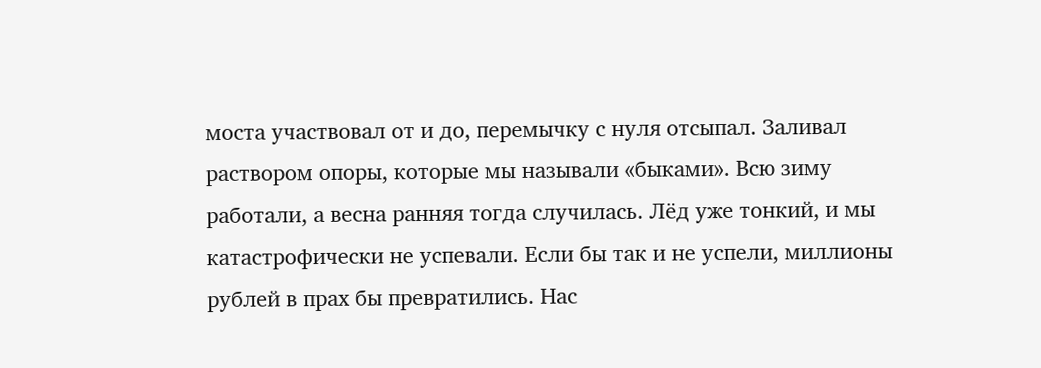моста участвовал от и до, перемычку с нуля отсыпал. Заливал раствором опоры, которые мы называли «быками». Всю зиму работали, а весна ранняя тогда случилась. Лёд уже тонкий, и мы катастрофически не успевали. Если бы так и не успели, миллионы рублей в прах бы превратились. Нас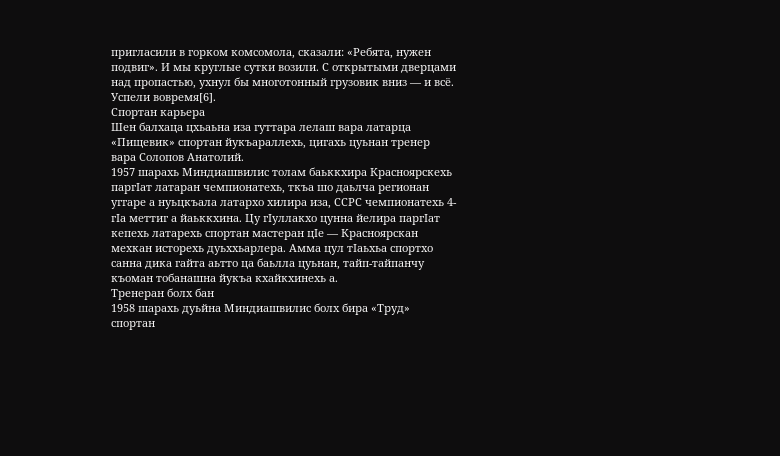пригласили в горком комсомола, сказали: «Ребята, нужен подвиг». И мы круглые сутки возили. С открытыми дверцами над пропастью, ухнул бы многотонный грузовик вниз — и всё. Успели вовремя[6].
Спортан карьера
Шен балхаца цхьаьна иза гуттара лелаш вара латарца «Пищевик» спортан йукъараллехь, цигахь цуьнан тренер вара Солопов Анатолий.
1957 шарахь Миндиашвилис толам баьккхира Красноярскехь паргӀат латаран чемпионатехь, ткъа шо даьлча регионан уггаре а нуьцкъала латархо хилира иза, ССРС чемпионатехь 4-гӀа меттиг а йаьккхина. Цу гӀуллакхо цунна йелира паргӀат кепехь латарехь спортан мастеран цӀе — Красноярскан мехкан исторехь дуьххьарлера. Амма цул тӀаьхьа спортхо санна дика гайта аьтто ца баьлла цуьнан, тайп-тайпанчу къоман тобанашна йукъа кхайкхинехь а.
Тренеран болх бан
1958 шарахь дуьйна Миндиашвилис болх бира «Труд» спортан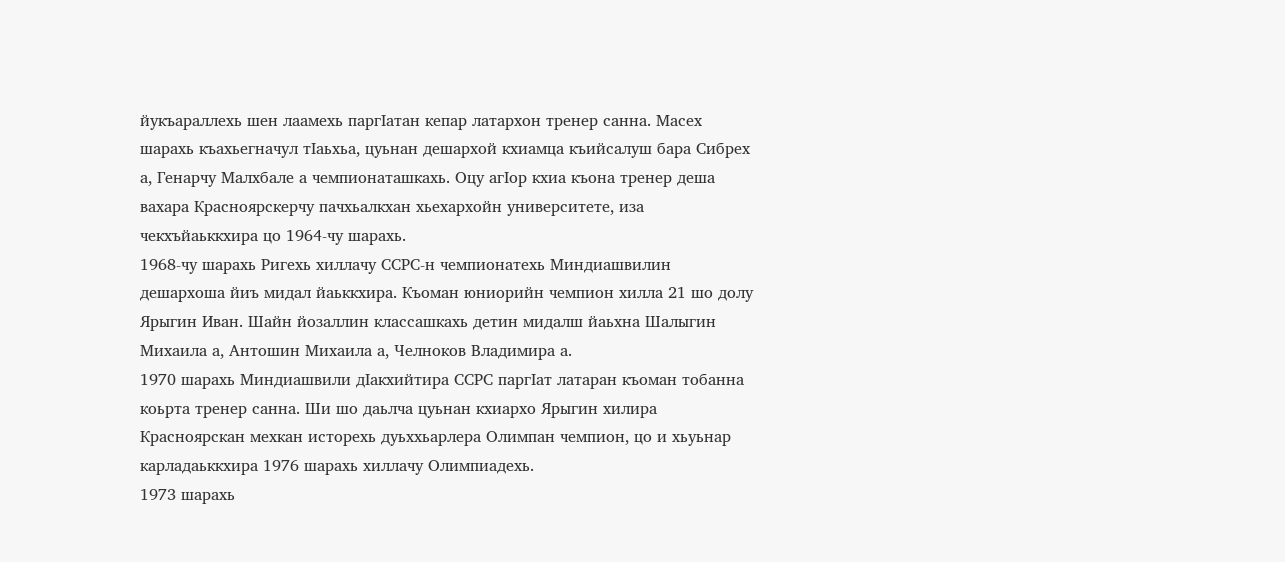йукъараллехь шен лаамехь паргӀатан кепар латархон тренер санна. Масех шарахь къахьегначул тӀаьхьа, цуьнан дешархой кхиамца къийсалуш бара Сибрех а, Генарчу Малхбале а чемпионаташкахь. Оцу агӀор кхиа къона тренер деша вахара Красноярскерчу пачхьалкхан хьехархойн университете, иза чекхъйаьккхира цо 1964-чу шарахь.
1968-чу шарахь Ригехь хиллачу ССРС-н чемпионатехь Миндиашвилин дешархоша йиъ мидал йаьккхира. Къоман юниорийн чемпион хилла 21 шо долу Ярыгин Иван. Шайн йозаллин классашкахь детин мидалш йаьхна Шалыгин Михаила а, Антошин Михаила а, Челноков Владимира а.
1970 шарахь Миндиашвили дӀакхийтира ССРС паргӀат латаран къоман тобанна коьрта тренер санна. Ши шо даьлча цуьнан кхиархо Ярыгин хилира Красноярскан мехкан исторехь дуьххьарлера Олимпан чемпион, цо и хьуьнар карладаьккхира 1976 шарахь хиллачу Олимпиадехь.
1973 шарахь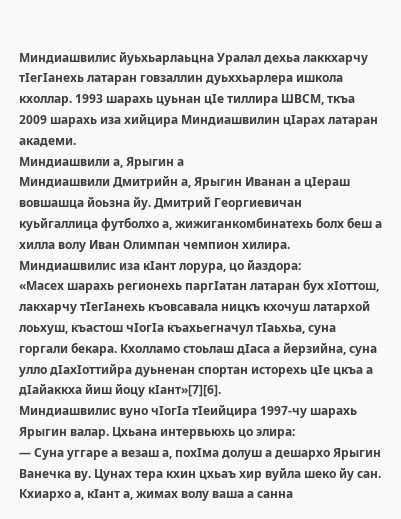Миндиашвилис йуьхьарлаьцна Уралал дехьа лаккхарчу тӀегӀанехь латаран говзаллин дуьххьарлера ишкола кхоллар. 1993 шарахь цуьнан цӀе тиллира ШВСМ, ткъа 2009 шарахь иза хийцира Миндиашвилин цӀарах латаран академи.
Миндиашвили а, Ярыгин а
Миндиашвили Дмитрийн а, Ярыгин Иванан а цӀераш вовшашца йоьзна йу. Дмитрий Георгиевичан куьйгаллица футболхо а, жижиганкомбинатехь болх беш а хилла волу Иван Олимпан чемпион хилира. Миндиашвилис иза кӀант лорура, цо йаздора:
«Масех шарахь регионехь паргӀатан латаран бух хӀоттош, лакхарчу тӀегӀанехь къовсавала ницкъ кхочуш латархой лоьхуш, къастош чӀогӀа къахьегначул тӀаьхьа, суна горгали бекара. Кхолламо стоьлаш дӀаса а йерзийна, суна улло дӀахӀоттийра дуьненан спортан исторехь цӀе цкъа а дӀайаккха йиш йоцу кӀант»[7][6].
Миндиашвилис вуно чӀогӀа тӀеийцира 1997-чу шарахь Ярыгин валар. Цхьана интервьюхь цо элира:
— Суна уггаре а везаш а, похӀма долуш а дешархо Ярыгин Ванечка ву. Цунах тера кхин цхьаъ хир вуйла шеко йу сан. Кхиархо а, кӀант а, жимах волу ваша а санна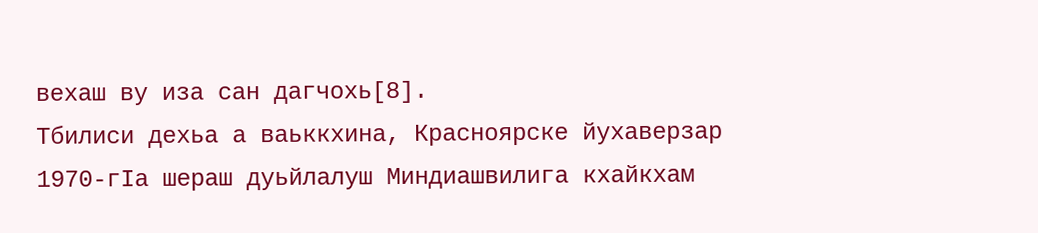вехаш ву иза сан дагчохь[8].
Тбилиси дехьа а ваьккхина, Красноярске йухаверзар
1970-гӀа шераш дуьйлалуш Миндиашвилига кхайкхам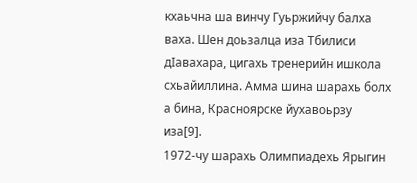кхаьчна ша винчу Гуьржийчу балха ваха. Шен доьзалца иза Тбилиси дӀавахара, цигахь тренерийн ишкола схьайиллина. Амма шина шарахь болх а бина, Красноярске йухавоьрзу иза[9].
1972-чу шарахь Олимпиадехь Ярыгин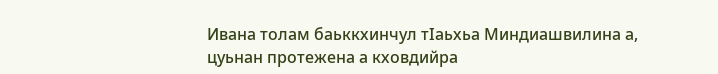Ивана толам баьккхинчул тӀаьхьа Миндиашвилина а, цуьнан протежена а кховдийра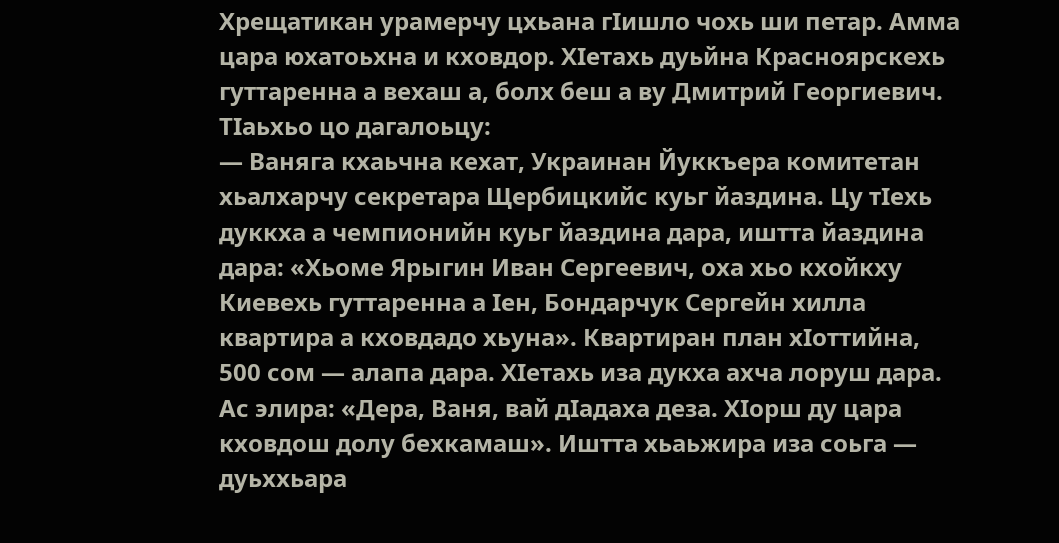Хрещатикан урамерчу цхьана гӀишло чохь ши петар. Амма цара юхатоьхна и кховдор. ХӀетахь дуьйна Красноярскехь гуттаренна а вехаш а, болх беш а ву Дмитрий Георгиевич.
ТӀаьхьо цо дагалоьцу:
— Ваняга кхаьчна кехат, Украинан Йуккъера комитетан хьалхарчу секретара Щербицкийс куьг йаздина. Цу тӀехь дуккха а чемпионийн куьг йаздина дара, иштта йаздина дара: «Хьоме Ярыгин Иван Сергеевич, оха хьо кхойкху Киевехь гуттаренна а Ӏен, Бондарчук Сергейн хилла квартира а кховдадо хьуна». Квартиран план хӀоттийна, 500 сом — алапа дара. ХӀетахь иза дукха ахча лоруш дара. Ас элира: «Дера, Ваня, вай дӀадаха деза. ХӀорш ду цара кховдош долу бехкамаш». Иштта хьаьжира иза соьга — дуьххьара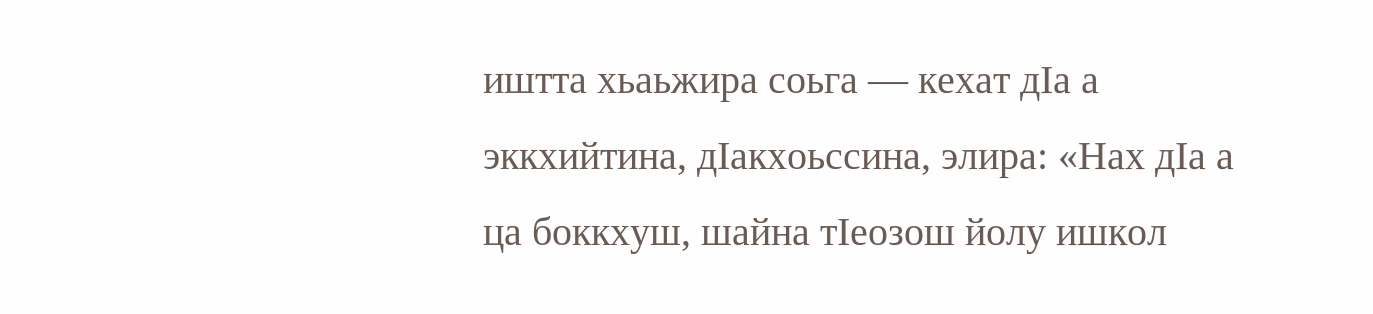иштта хьаьжира соьга — кехат дӀа а эккхийтина, дӀакхоьссина, элира: «Нах дӀа а ца боккхуш, шайна тӀеозош йолу ишкол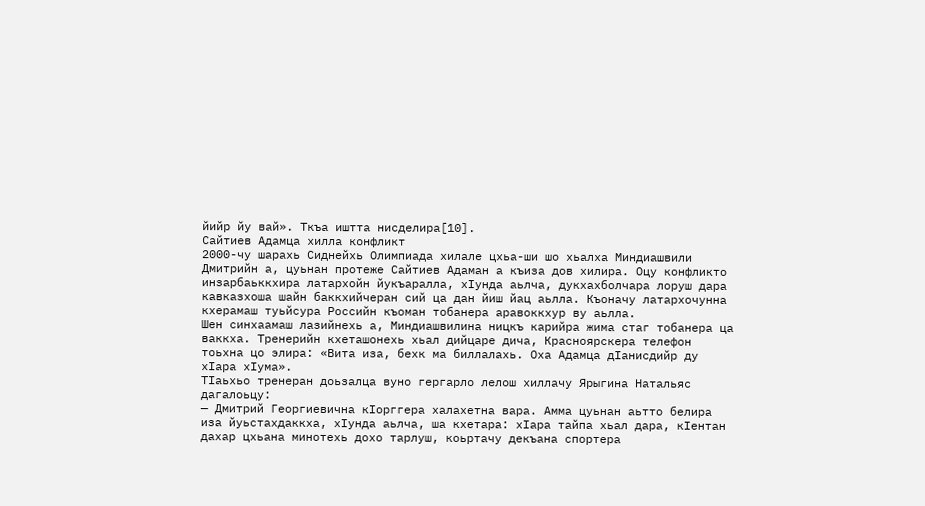йийр йу вай». Ткъа иштта нисделира[10].
Сайтиев Адамца хилла конфликт
2000-чу шарахь Сиднейхь Олимпиада хилале цхьа-ши шо хьалха Миндиашвили Дмитрийн а, цуьнан протеже Сайтиев Адаман а къиза дов хилира. Оцу конфликто инзарбаьккхира латархойн йукъаралла, хӀунда аьлча, дукхахболчара лоруш дара кавказхоша шайн баккхийчеран сий ца дан йиш йац аьлла. Къоначу латархочунна кхерамаш туьйсура Российн къоман тобанера аравоккхур ву аьлла.
Шен синхаамаш лазийнехь а, Миндиашвилина ницкъ карийра жима стаг тобанера ца ваккха. Тренерийн кхеташонехь хьал дийцаре дича, Красноярскера телефон тоьхна цо элира: «Вита иза, бехк ма биллалахь. Оха Адамца дӀанисдийр ду хӀара хӀума».
ТӀаьхьо тренеран доьзалца вуно гергарло лелош хиллачу Ярыгина Натальяс дагалоьцу:
— Дмитрий Георгиевична кӀорггера халахетна вара. Амма цуьнан аьтто белира иза йуьстахдаккха, хӀунда аьлча, ша кхетара: хӀара тайпа хьал дара, кӀентан дахар цхьана минотехь дохо тарлуш, коьртачу декъана спортера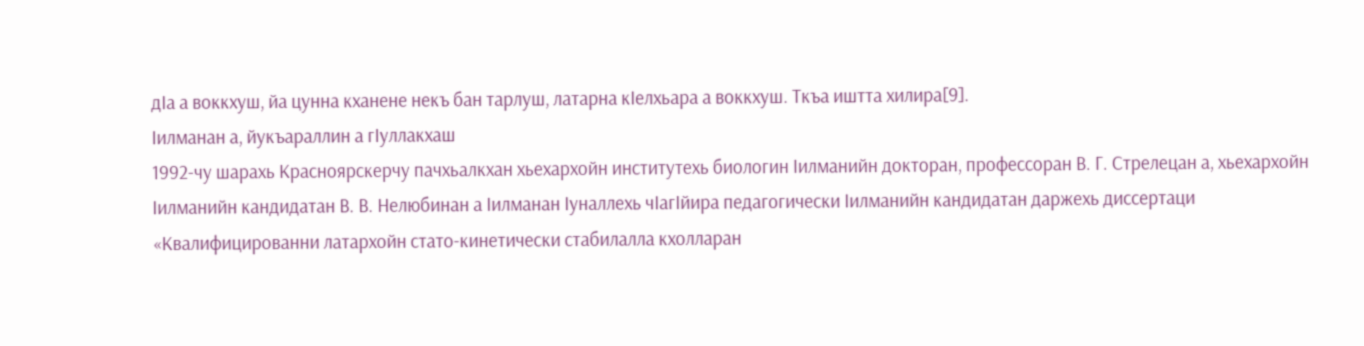дӀа а воккхуш, йа цунна кханене некъ бан тарлуш, латарна кӀелхьара а воккхуш. Ткъа иштта хилира[9].
Ӏилманан а, йукъараллин а гӀуллакхаш
1992-чу шарахь Красноярскерчу пачхьалкхан хьехархойн институтехь биологин Ӏилманийн докторан, профессоран В. Г. Стрелецан а, хьехархойн Ӏилманийн кандидатан В. В. Нелюбинан а Ӏилманан Ӏуналлехь чӀагӀйира педагогически Ӏилманийн кандидатан даржехь диссертаци «Квалифицированни латархойн стато-кинетически стабилалла кхолларан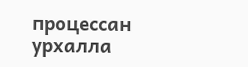процессан урхалла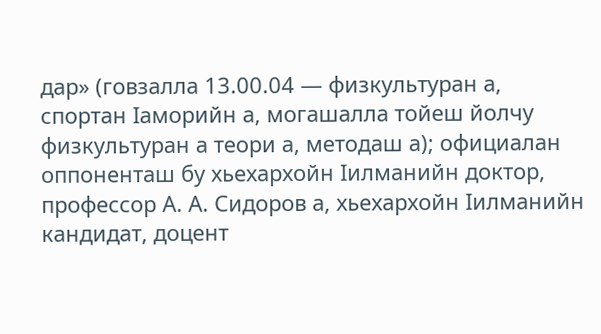дар» (говзалла 13.00.04 — физкультуран а, спортан Ӏаморийн а, могашалла тойеш йолчу физкультуран а теори а, методаш а); официалан оппоненташ бу хьехархойн Ӏилманийн доктор, профессор А. А. Сидоров а, хьехархойн Ӏилманийн кандидат, доцент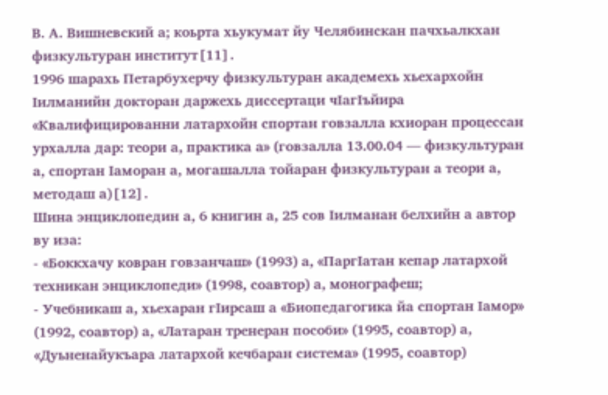В. А. Вишневский а; коьрта хьукумат йу Челябинскан пачхьалкхан физкультуран институт[11].
1996 шарахь Петарбухерчу физкультуран академехь хьехархойн Ӏилманийн докторан даржехь диссертаци чӀагӀъйира «Квалифицированни латархойн спортан говзалла кхиоран процессан урхалла дар: теори а, практика а» (говзалла 13.00.04 — физкультуран а, спортан Ӏаморан а, могашалла тойаран физкультуран а теори а, методаш а)[12].
Шина энциклопедин а, 6 книгин а, 25 сов Ӏилманан белхийн а автор ву иза:
- «Боккхачу ковран говзанчаш» (1993) а, «ПаргӀатан кепар латархой техникан энциклопеди» (1998, соавтор) а, монографеш;
- Учебникаш а, хьехаран гӀирсаш а «Биопедагогика йа спортан Ӏамор» (1992, соавтор) а, «Латаран тренеран пособи» (1995, соавтор) а, «Дуьненайукъара латархой кечбаран система» (1995, соавтор)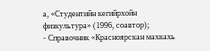а, «Студентийн кегийрхойн физкультура» (1996, соавтор);
- Справочник «Красноярскан махкахь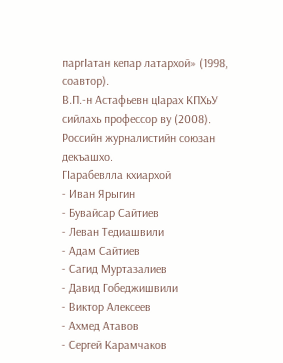паргӀатан кепар латархой» (1998, соавтор).
В.П.-н Астафьевн цӀарах КПХьУ сийлахь профессор ву (2008).
Российн журналистийн союзан декъашхо.
ГӀарабевлла кхиархой
- Иван Ярыгин
- Бувайсар Сайтиев
- Леван Тедиашвили
- Адам Сайтиев
- Сагид Муртазалиев
- Давид Гобеджишвили
- Виктор Алексеев
- Ахмед Атавов
- Сергей Карамчаков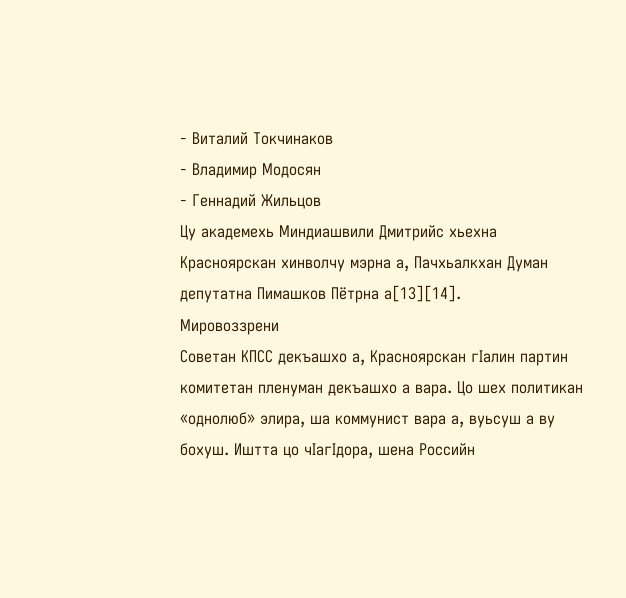- Виталий Токчинаков
- Владимир Модосян
- Геннадий Жильцов
Цу академехь Миндиашвили Дмитрийс хьехна Красноярскан хинволчу мэрна а, Пачхьалкхан Думан депутатна Пимашков Пётрна а[13][14].
Мировоззрени
Советан КПСС декъашхо а, Красноярскан гӀалин партин комитетан пленуман декъашхо а вара. Цо шех политикан «однолюб» элира, ша коммунист вара а, вуьсуш а ву бохуш. Иштта цо чӀагӀдора, шена Российн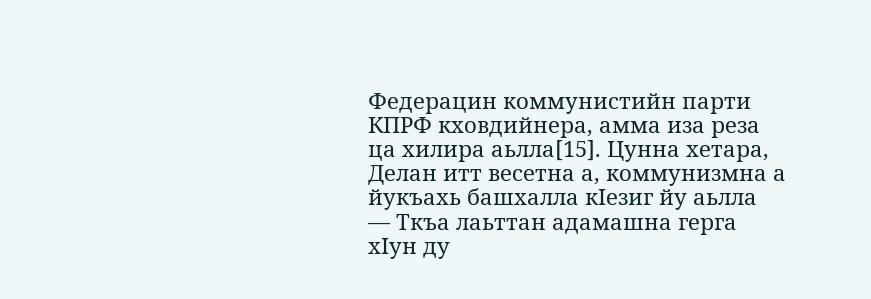Федерацин коммунистийн парти КПРФ кховдийнера, амма иза реза ца хилира аьлла[15]. Цунна хетара, Делан итт весетна а, коммунизмна а йукъахь башхалла кӀезиг йу аьлла
— Ткъа лаьттан адамашна герга хӀун ду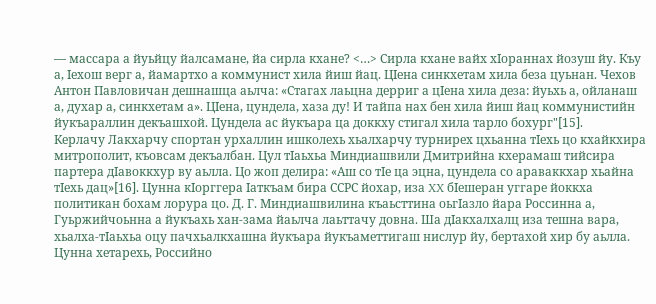— массара а йуьйцу йалсамане, йа сирла кхане? <…> Сирла кхане вайх хӀораннах йозуш йу. Къу а, Ӏехош верг а, йамартхо а коммунист хила йиш йац. ЦӀена синкхетам хила беза цуьнан. Чехов Антон Павловичан дешнашца аьлча: «Стагах лаьцна дерриг а цӀена хила деза: йуьхь а, ойланаш а, духар а, синкхетам а». ЦӀена, цундела, хаза ду! И тайпа нах бен хила йиш йац коммунистийн йукъараллин декъашхой. Цундела ас йукъара ца доккху стигал хила тарло бохург"[15].
Керлачу Лакхарчу спортан урхаллин ишколехь хьалхарчу турнирех цхьанна тӀехь цо кхайкхира митрополит, къовсам декъалбан. Цул тӀаьхьа Миндиашвили Дмитрийна кхерамаш тийсира партера дӀавоккхур ву аьлла. Цо жоп делира: «Аш со тӀе ца эцна, цундела со араваккхар хьайна тӀехь дац»[16]. Цунна кӀорггера Ӏаткъам бира ССРС йохар, иза XX бӀешеран уггаре йоккха политикан бохам лорура цо. Д. Г. Миндиашвилина къаьсттина оьгӀазло йара Россинна а, Гуьржийчоьнна а йукъахь хан-зама йаьлча лаьттачу довна. Ша дӀакхалхалц иза тешна вара, хьалха-тӀаьхьа оцу пачхьалкхашна йукъара йукъаметтигаш нислур йу, бертахой хир бу аьлла. Цунна хетарехь, Российно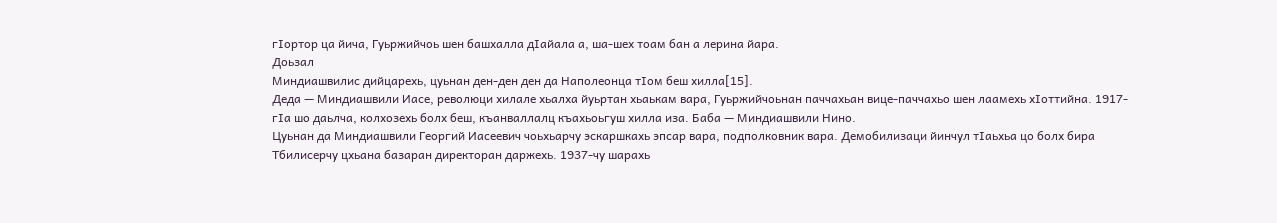гӀортор ца йича, Гуьржийчоь шен башхалла дӀайала а, ша-шех тоам бан а лерина йара.
Доьзал
Миндиашвилис дийцарехь, цуьнан ден-ден ден да Наполеонца тӀом беш хилла[15].
Деда — Миндиашвили Иасе, революци хилале хьалха йуьртан хьаькам вара, Гуьржийчоьнан паччахьан вице-паччахьо шен лаамехь хӀоттийна. 1917-гӀа шо даьлча, колхозехь болх беш, къанваллалц къахьоьгуш хилла иза. Баба — Миндиашвили Нино.
Цуьнан да Миндиашвили Георгий Иасеевич чоьхьарчу эскаршкахь эпсар вара, подполковник вара. Демобилизаци йинчул тӀаьхьа цо болх бира Тбилисерчу цхьана базаран директоран даржехь. 1937-чу шарахь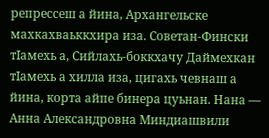репрессеш а йина, Архангельске махкахваьккхира иза. Советан-Фински тӀамехь а, Сийлахь-боккхачу Даймехкан тӀамехь а хилла иза, цигахь чевнаш а йина, корта айпе бинера цуьнан. Нана — Анна Александровна Миндиашвили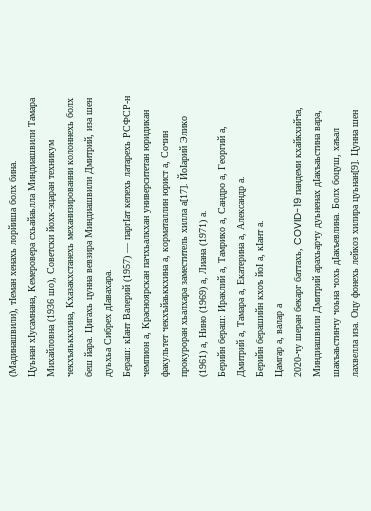(Мадинашвили), тӀеман хенахь лорйиша болх бина.
Цуьнан хӀусамнана, Кемеровера схьайаьлла Миндиашвили Тамара Михайловна (1936 шо), Советски йохк-эцаран техникум чекхъяьккхина, Кхазакхстанехь механизированни колоннехь болх беш йара. Цигахь цунна вевзира Миндиашвили Дмитрий, иза шен дуьхьа Сибрех дӀавахара.
Бераш: кӀант Валерий (1957) — паргӀат кепехь латарехь РСФСР-н чемпион а, Красноярскан пачхьалкхан университетан юридикан факультет чекхъйаьккхина а, корматаллин юрист а, Сочин прокуроран хьалхара заместитель хилла а[17]. ЙоӀарий Элико (1961) а, Нино (1969) а, Лиана (1971) а.
Берийн бераш: Ираклий а, Тамрико а, Сандро а, Георгий а, Дмитрий а, Тамара а, Екатерина а, Александр а.
Берийн берашийн кхоъ йоӀ а, кӀант а.
Цамгар а, валар а
2020-чу шеран бекарг баттахь, COVID-19 пандеми кхайкхийча, Миндиашвили Дмитрий арахьарчу дуьненах дӀакъаьстина вара, шакъаьстинчу чоьна чохь дӀакъевлина. Болх боцуш, хаъал лахвелла иза. Оцу фонехь лейкоз хилира цуьнан[9]. Цунна шен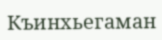Къинхьегаман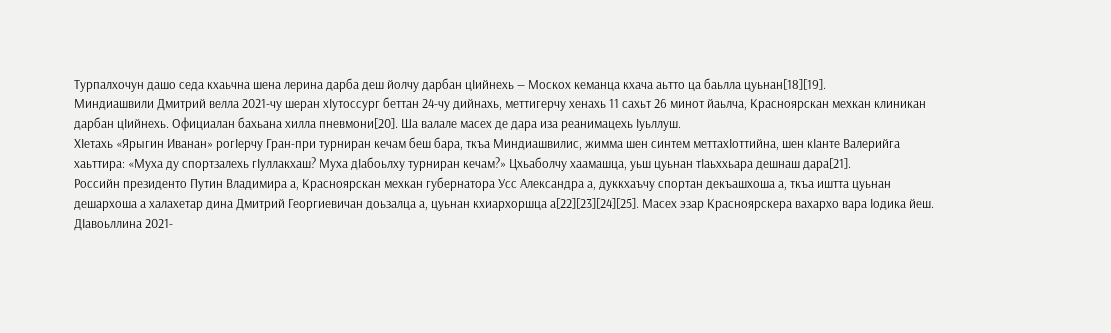Турпалхочун дашо седа кхаьчна шена лерина дарба деш йолчу дарбан цӀийнехь — Москох кеманца кхача аьтто ца баьлла цуьнан[18][19].
Миндиашвили Дмитрий велла 2021-чу шеран хӀутоссург беттан 24-чу дийнахь, меттигерчу хенахь 11 сахьт 26 минот йаьлча, Красноярскан мехкан клиникан дарбан цӀийнехь. Официалан бахьана хилла пневмони[20]. Ша валале масех де дара иза реанимацехь Ӏуьллуш.
ХӀетахь «Ярыгин Иванан» рогӀерчу Гран-при турниран кечам беш бара, ткъа Миндиашвилис, жимма шен синтем меттахӀоттийна, шен кӀанте Валерийга хаьттира: «Муха ду спортзалехь гӀуллакхаш? Муха дӀабоьлху турниран кечам?» Цхьаболчу хаамашца, уьш цуьнан тӀаьххьара дешнаш дара[21].
Российн президенто Путин Владимира а, Красноярскан мехкан губернатора Усс Александра а, дуккхаъчу спортан декъашхоша а, ткъа иштта цуьнан дешархоша а халахетар дина Дмитрий Георгиевичан доьзалца а, цуьнан кхиархоршца а[22][23][24][25]. Масех эзар Красноярскера вахархо вара Ӏодика йеш.
ДӀавоьллина 2021-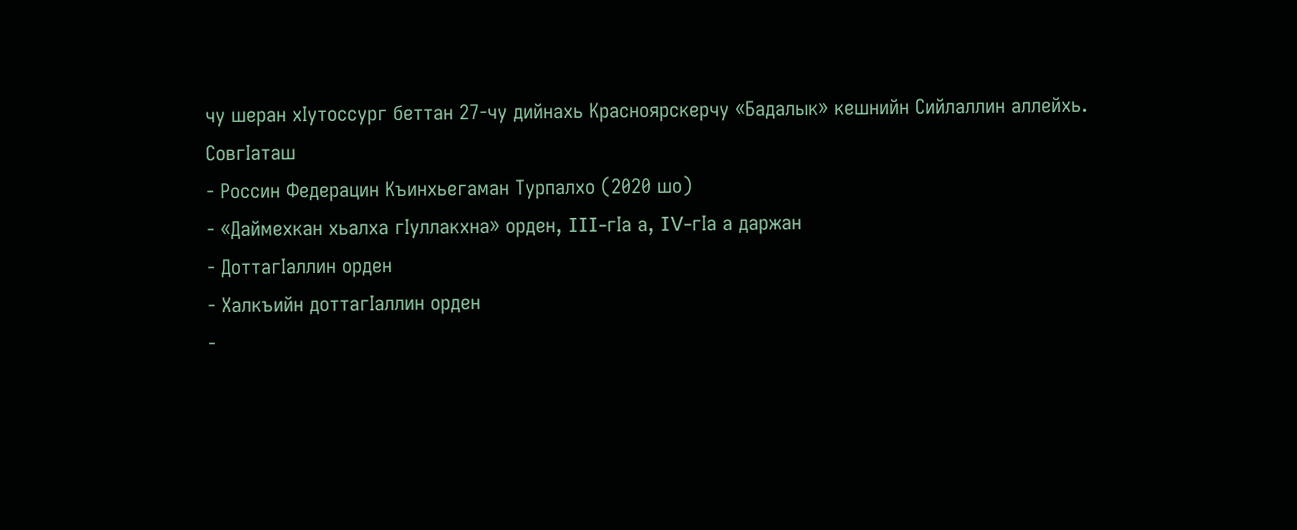чу шеран хӀутоссург беттан 27-чу дийнахь Красноярскерчу «Бадалык» кешнийн Сийлаллин аллейхь.
СовгӀаташ
- Россин Федерацин Къинхьегаман Турпалхо (2020 шо)
- «Даймехкан хьалха гӀуллакхна» орден, III-гӀа а, IV-гӀа а даржан
- ДоттагӀаллин орден
- Халкъийн доттагӀаллин орден
-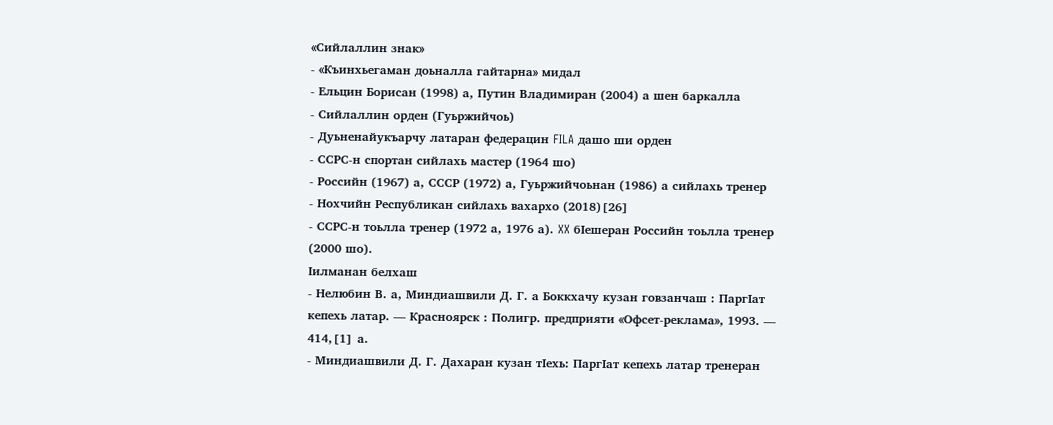«Сийлаллин знак»
- «Къинхьегаман доьналла гайтарна» мидал
- Ельцин Борисан (1998) а, Путин Владимиран (2004) а шен баркалла
- Сийлаллин орден (Гуьржийчоь)
- Дуьненайукъарчу латаран федерацин FILA дашо ши орден
- ССРС-н спортан сийлахь мастер (1964 шо)
- Российн (1967) а, СССР (1972) а, Гуьржийчоьнан (1986) а сийлахь тренер
- Нохчийн Республикан сийлахь вахархо (2018)[26]
- ССРС-н тоьлла тренер (1972 а, 1976 а). XX бӀешеран Российн тоьлла тренер (2000 шо).
Ӏилманан белхаш
- Нелюбин В. а, Миндиашвили Д. Г. а Боккхачу кузан говзанчаш : ПаргӀат кепехь латар. — Красноярск : Полигр. предприяти «Офсет-реклама», 1993. — 414,[1] а.
- Миндиашвили Д. Г. Дахаран кузан тӀехь: ПаргӀат кепехь латар тренеран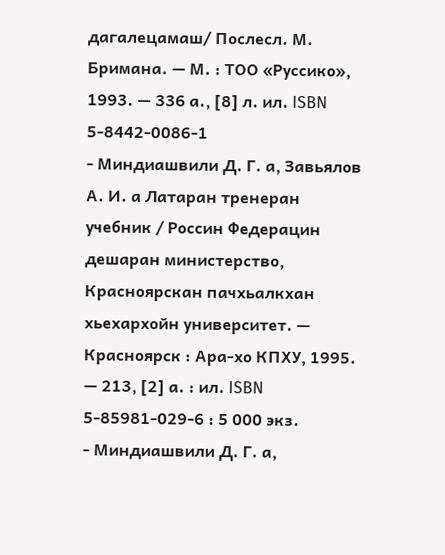дагалецамаш/ Послесл. М. Бримана. — М. : ТОО «Руссико», 1993. — 336 а., [8] л. ил. ISBN 5-8442-0086-1
- Миндиашвили Д. Г. а, Завьялов А. И. а Латаран тренеран учебник / Россин Федерацин дешаран министерство, Красноярскан пачхьалкхан хьехархойн университет. — Красноярск : Ара-хо КПХУ, 1995. — 213, [2] а. : ил. ISBN 5-85981-029-6 : 5 000 экз.
- Миндиашвили Д. Г. а,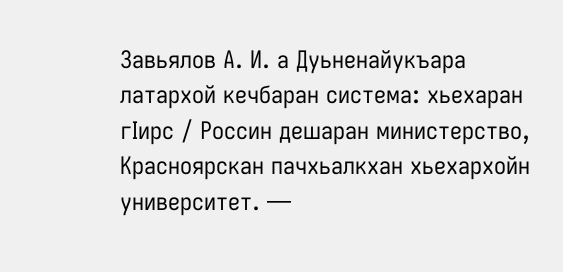Завьялов А. И. а Дуьненайукъара латархой кечбаран система: хьехаран гӀирс / Россин дешаран министерство, Красноярскан пачхьалкхан хьехархойн университет. —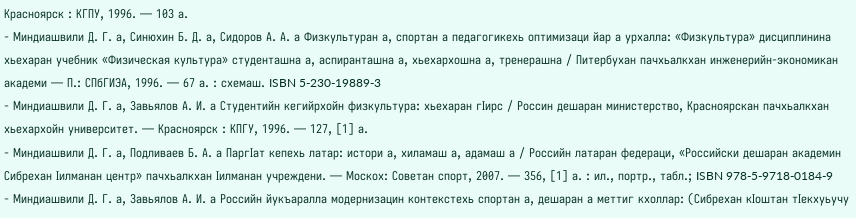Красноярск : КГПУ, 1996. — 103 а.
- Миндиашвили Д. Г. а, Синюхин Б. Д. а, Сидоров А. А. а Физкультуран а, спортан а педагогикехь оптимизаци йар а урхалла: «Физкультура» дисциплинина хьехаран учебник «Физическая культура» студенташна а, аспиранташна а, хьехархошна а, тренерашна / Питербухан пачхьалкхан инженерийн-экономикан академи — П.: СПбГИЭА, 1996. — 67 а. : схемаш. ISBN 5-230-19889-3
- Миндиашвили Д. Г. а, Завьялов А. И. а Студентийн кегийрхойн физкультура: хьехаран гӀирс / Россин дешаран министерство, Красноярскан пачхьалкхан хьехархойн университет. — Красноярск : КПГУ, 1996. — 127, [1] а.
- Миндиашвили Д. Г. а, Подливаев Б. А. а ПаргӀат кепехь латар: истори а, хиламаш а, адамаш а / Российн латаран федераци, «Российски дешаран академин Сибрехан Ӏилманан центр» пачхьалкхан Ӏилманан учреждени. — Москох: Советан спорт, 2007. — 356, [1] а. : ил., портр., табл.; ISBN 978-5-9718-0184-9
- Миндиашвили Д. Г. а, Завьялов А. И. а Российн йукъаралла модернизацин контекстехь спортан а, дешаран а меттиг кхоллар: (Сибрехан кӀоштан тӀекхуьучу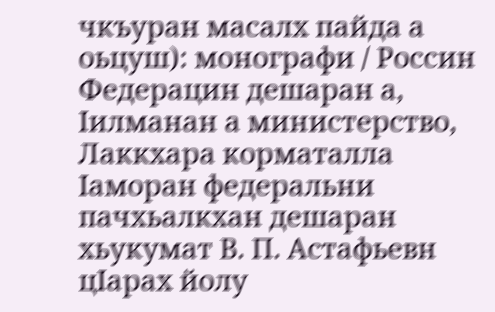чкъуран масалх пайда а оьцуш): монографи / Россин Федерацин дешаран а, Ӏилманан а министерство, Лаккхара корматалла Ӏаморан федеральни пачхьалкхан дешаран хьукумат В. П. Астафьевн цӀарах йолу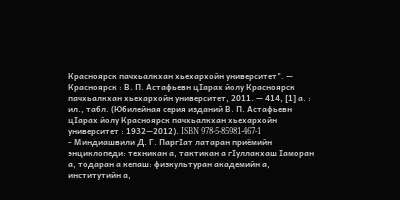Красноярск пачхьалкхан хьехархойн университет". — Красноярск : В. П. Астафьевн цӀарах йолу Красноярск пачхьалкхан хьехархойн университет, 2011. — 414, [1] а. : ил., табл. (Юбилейная серия изданий В. П. Астафьевн цӀарах йолу Красноярск пачхьалкхан хьехархойн университет : 1932—2012). ISBN 978-5-85981-467-1
- Миндиашвили Д. Г. ПаргӀат латаран приёмийн энциклопеди: техникан а, тактикан а гӀуллакхаш Ӏаморан а, тодаран а кепаш: физкультуран академийн а, институтийн а,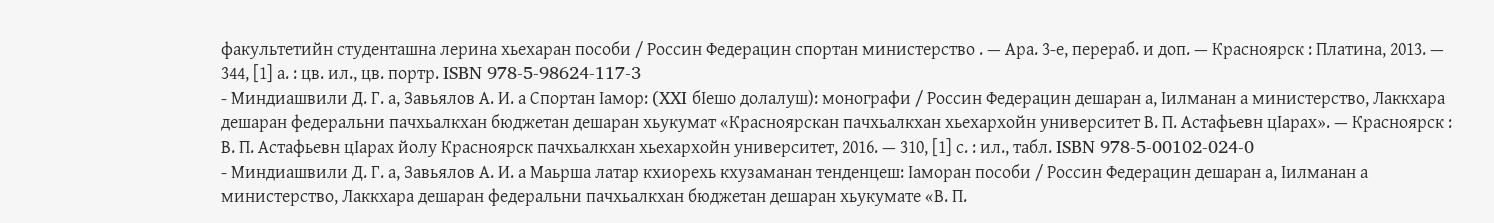факультетийн студенташна лерина хьехаран пособи / Россин Федерацин спортан министерство . — Ара. 3-е, перераб. и доп. — Красноярск : Платина, 2013. — 344, [1] а. : цв. ил., цв. портр. ISBN 978-5-98624-117-3
- Миндиашвили Д. Г. а, Завьялов А. И. а Спортан Ӏамор: (XXI бӀешо долалуш): монографи / Россин Федерацин дешаран а, Ӏилманан а министерство, Лаккхара дешаран федеральни пачхьалкхан бюджетан дешаран хьукумат «Красноярскан пачхьалкхан хьехархойн университет В. П. Астафьевн цӀарах». — Красноярск : В. П. Астафьевн цӀарах йолу Красноярск пачхьалкхан хьехархойн университет, 2016. — 310, [1] с. : ил., табл. ISBN 978-5-00102-024-0
- Миндиашвили Д. Г. а, Завьялов А. И. а Маьрша латар кхиорехь кхузаманан тенденцеш: Ӏаморан пособи / Россин Федерацин дешаран а, Ӏилманан а министерство, Лаккхара дешаран федеральни пачхьалкхан бюджетан дешаран хьукумате «В. П.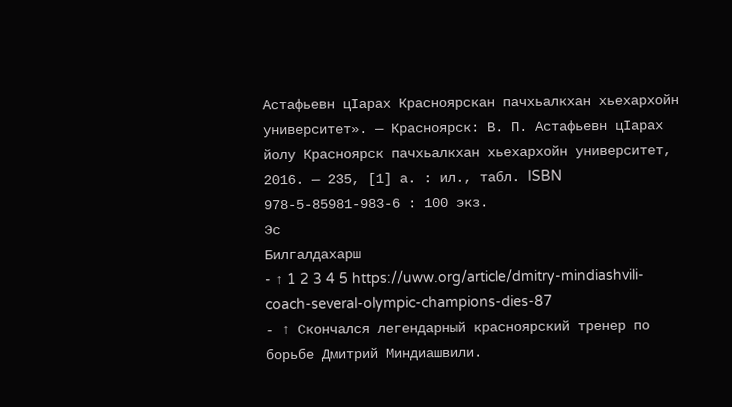Астафьевн цӀарах Красноярскан пачхьалкхан хьехархойн университет». — Красноярск: В. П. Астафьевн цӀарах йолу Красноярск пачхьалкхан хьехархойн университет, 2016. — 235, [1] а. : ил., табл. ISBN 978-5-85981-983-6 : 100 экз.
Эс
Билгалдахарш
- ↑ 1 2 3 4 5 https://uww.org/article/dmitry-mindiashvili-coach-several-olympic-champions-dies-87
- ↑ Скончался легендарный красноярский тренер по борьбе Дмитрий Миндиашвили.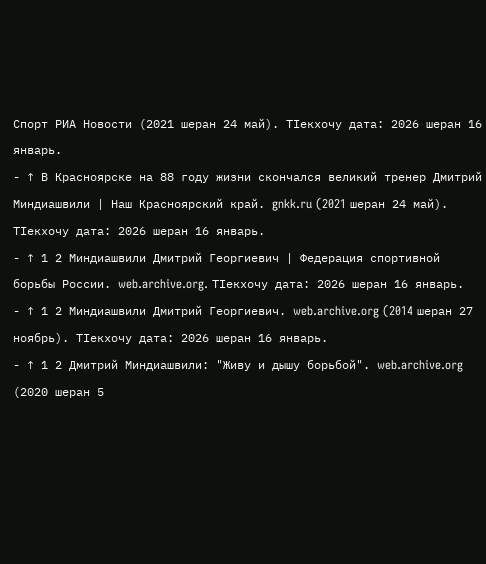Спорт РИА Новости (2021 шеран 24 май). ТӀекхочу дата: 2026 шеран 16 январь.
- ↑ В Красноярске на 88 году жизни скончался великий тренер Дмитрий Миндиашвили | Наш Красноярский край. gnkk.ru (2021 шеран 24 май). ТӀекхочу дата: 2026 шеран 16 январь.
- ↑ 1 2 Миндиашвили Дмитрий Георгиевич | Федерация спортивной борьбы России. web.archive.org. ТӀекхочу дата: 2026 шеран 16 январь.
- ↑ 1 2 Миндиашвили Дмитрий Георгиевич. web.archive.org (2014 шеран 27 ноябрь). ТӀекхочу дата: 2026 шеран 16 январь.
- ↑ 1 2 Дмитрий Миндиашвили: "Живу и дышу борьбой". web.archive.org (2020 шеран 5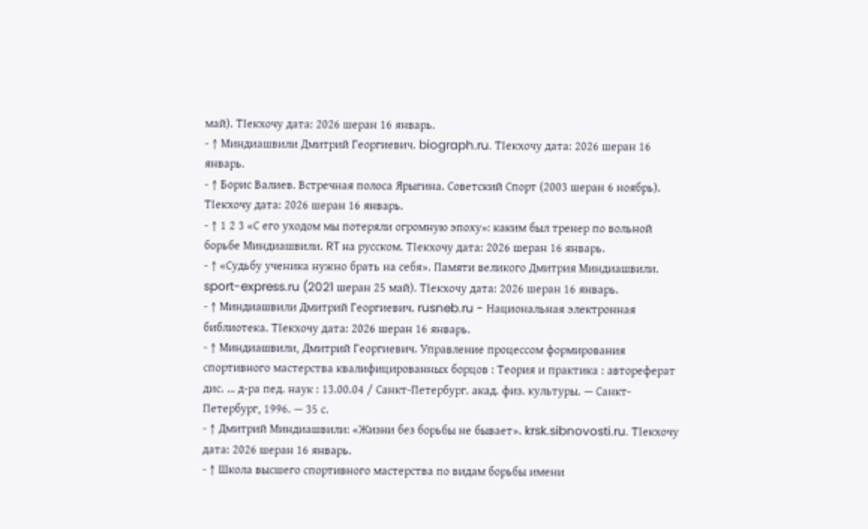май). ТӀекхочу дата: 2026 шеран 16 январь.
- ↑ Миндиашвили Дмитрий Георгиевич. biograph.ru. ТӀекхочу дата: 2026 шеран 16 январь.
- ↑ Борис Валиев. Встречная полоса Ярыгина. Советский Спорт (2003 шеран 6 ноябрь). ТӀекхочу дата: 2026 шеран 16 январь.
- ↑ 1 2 3 «С его уходом мы потеряли огромную эпоху»: каким был тренер по вольной борьбе Миндиашвили. RT на русском. ТӀекхочу дата: 2026 шеран 16 январь.
- ↑ «Судьбу ученика нужно брать на себя». Памяти великого Дмитрия Миндиашвили. sport-express.ru (2021 шеран 25 май). ТӀекхочу дата: 2026 шеран 16 январь.
- ↑ Миндиашвили Дмитрий Георгиевич. rusneb.ru - Национальная электронная библиотека. ТӀекхочу дата: 2026 шеран 16 январь.
- ↑ Миндиашвили, Дмитрий Георгиевич. Управление процессом формирования спортивного мастерства квалифицированных борцов : Теория и практика : автореферат дис. … д-ра пед. наук : 13.00.04 / Санкт-Петербург. акад. физ. культуры. — Санкт-Петербург, 1996. — 35 с.
- ↑ Дмитрий Миндиашвили: «Жизни без борьбы не бывает». krsk.sibnovosti.ru. ТӀекхочу дата: 2026 шеран 16 январь.
- ↑ Школа высшего спортивного мастерства по видам борьбы имени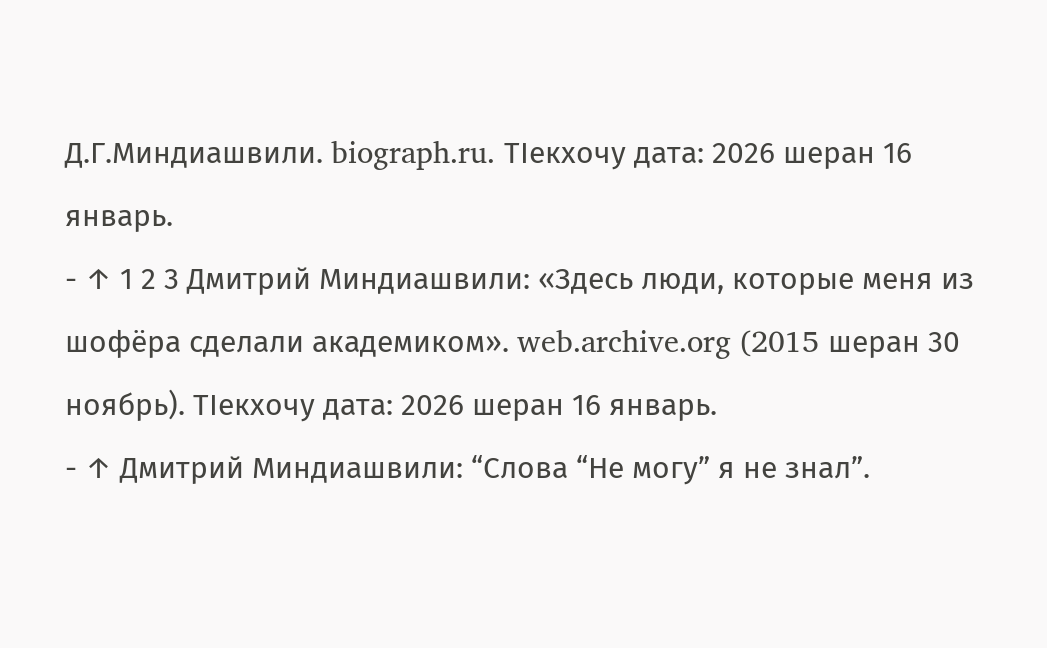Д.Г.Миндиашвили. biograph.ru. ТӀекхочу дата: 2026 шеран 16 январь.
- ↑ 1 2 3 Дмитрий Миндиашвили: «Здесь люди, которые меня из шофёра сделали академиком». web.archive.org (2015 шеран 30 ноябрь). ТӀекхочу дата: 2026 шеран 16 январь.
- ↑ Дмитрий Миндиашвили: “Слова “Не могу” я не знал”.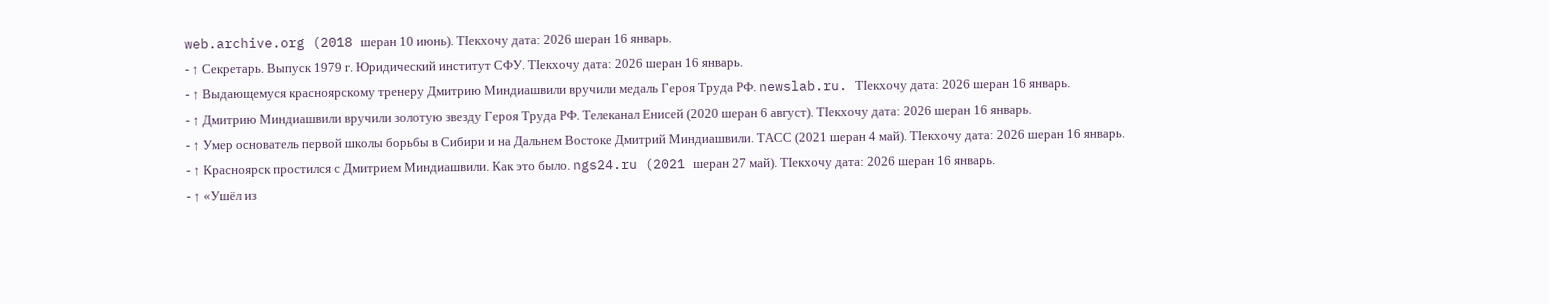web.archive.org (2018 шеран 10 июнь). ТӀекхочу дата: 2026 шеран 16 январь.
- ↑ Секретарь. Выпуск 1979 г. Юридический институт СФУ. ТӀекхочу дата: 2026 шеран 16 январь.
- ↑ Выдающемуся красноярскому тренеру Дмитрию Миндиашвили вручили медаль Героя Труда РФ. newslab.ru. ТӀекхочу дата: 2026 шеран 16 январь.
- ↑ Дмитрию Миндиашвили вручили золотую звезду Героя Труда РФ. Телеканал Енисей (2020 шеран 6 август). ТӀекхочу дата: 2026 шеран 16 январь.
- ↑ Умер основатель первой школы борьбы в Сибири и на Дальнем Востоке Дмитрий Миндиашвили. ТАСС (2021 шеран 4 май). ТӀекхочу дата: 2026 шеран 16 январь.
- ↑ Красноярск простился с Дмитрием Миндиашвили. Как это было. ngs24.ru (2021 шеран 27 май). ТӀекхочу дата: 2026 шеран 16 январь.
- ↑ «Ушёл из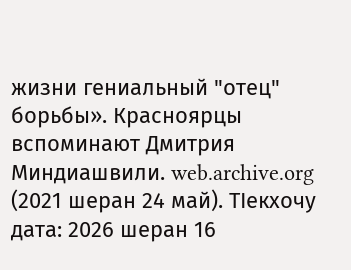жизни гениальный "отец" борьбы». Красноярцы вспоминают Дмитрия Миндиашвили. web.archive.org (2021 шеран 24 май). ТӀекхочу дата: 2026 шеран 16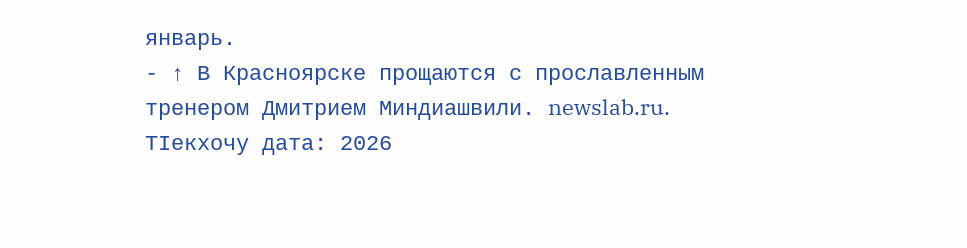январь.
- ↑ В Красноярске прощаются с прославленным тренером Дмитрием Миндиашвили. newslab.ru. ТӀекхочу дата: 2026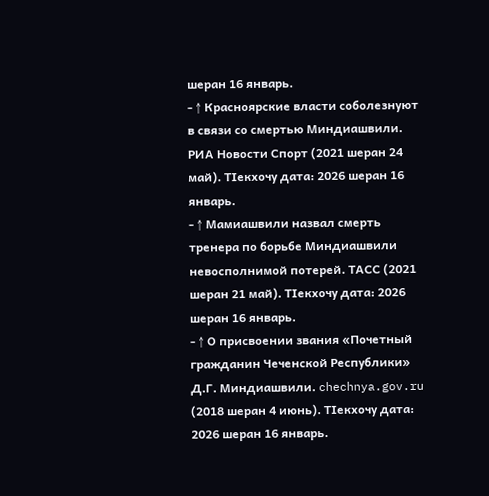шеран 16 январь.
- ↑ Красноярские власти соболезнуют в связи со смертью Миндиашвили. РИА Новости Спорт (2021 шеран 24 май). ТӀекхочу дата: 2026 шеран 16 январь.
- ↑ Мамиашвили назвал смерть тренера по борьбе Миндиашвили невосполнимой потерей. ТАСС (2021 шеран 21 май). ТӀекхочу дата: 2026 шеран 16 январь.
- ↑ О присвоении звания «Почетный гражданин Чеченской Республики» Д.Г. Миндиашвили. chechnya.gov.ru (2018 шеран 4 июнь). ТӀекхочу дата: 2026 шеран 16 январь.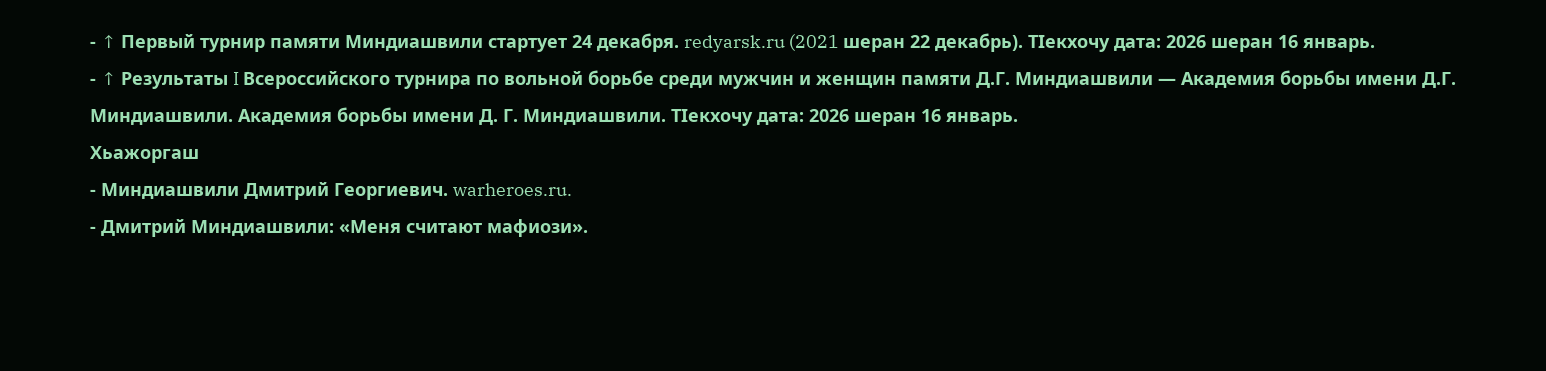- ↑ Первый турнир памяти Миндиашвили стартует 24 декабря. redyarsk.ru (2021 шеран 22 декабрь). ТӀекхочу дата: 2026 шеран 16 январь.
- ↑ Результаты I Всероссийского турнира по вольной борьбе среди мужчин и женщин памяти Д.Г. Миндиашвили — Академия борьбы имени Д.Г. Миндиашвили. Академия борьбы имени Д. Г. Миндиашвили. ТӀекхочу дата: 2026 шеран 16 январь.
Хьажоргаш
- Миндиашвили Дмитрий Георгиевич. warheroes.ru.
- Дмитрий Миндиашвили: «Меня считают мафиози».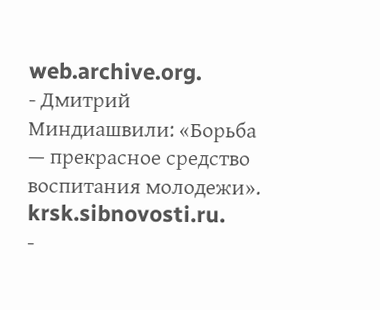web.archive.org.
- Дмитрий Миндиашвили: «Борьба — прекрасное средство воспитания молодежи». krsk.sibnovosti.ru.
-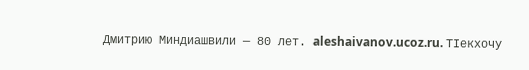Дмитрию Миндиашвили — 80 лет. aleshaivanov.ucoz.ru. ТӀекхочу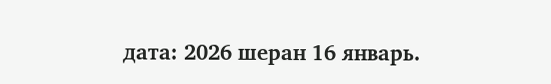дата: 2026 шеран 16 январь.